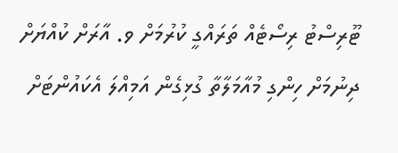ޓޫރިސްޓު ރިސޯޓެއް ތަރައްގީ ކުރުމަށް ވ. އާރަށް ކުއްޔަށް ދިނުމަށް ހިންގި މުއާމަލާތާ ގުޅިގެން އަމިއްލަ އެކައުންޓަށް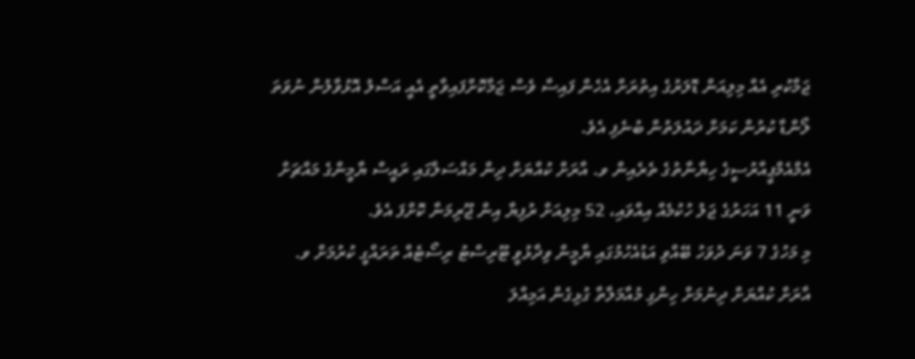ޖަމާކުރި އެއް މިލިއަން ޑޮލަރުގެ އިތުރަށް އެހެން ފައިސާ ވެސް ޖަމާކޮށްފައިވާތީ އެއީ އަސްލު އޮޅުވާލުން ނުވަތަ ލޯންޑާ ކުރުން ކަމަށް ދައުލަތުން ބުނެފި އެވެ.
އެމްއެމްޕީއާރުސީގެ ހިޔާނާތުގެ ތެރެއިން ވ. އާރަށް ކުއްޔަށް ދިން މައްސަލާގައި ރައީސް ޔާމީންގެ މައްޗަށް ވަނީ 11 އަހަރުގެ ޖަލު ހުކުމެއް އިއްވައި، 52 މިލިއަށް ރުފިޔާ އިން ޖޫރިމަނާ ކޮށްފަ އެވެ.
މި މަހުގެ 7 ވަނަ ދުވަހު ބޭއްވި އަޑުއެހުމުގައި ޔާމީން ވިދާޅުވީ ޓޫރިސްޓު ރިސޯޓެއް ތަރައްގީ ކުރުމަށް ވ. އާރަށް ކުއްޔަށް ދިނުމަށް ހިންގި މުއާމަލާތާ ގުޅިގެން އަމިއްލަ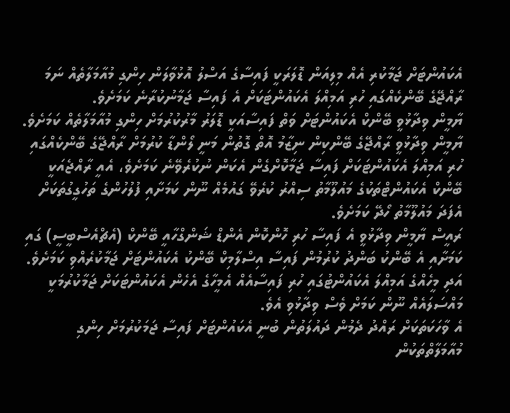އެކައުންޓަށް ޖަމާކުރި އެއް މިލިއަން ޑޮލަރަކީ ފައިސާގެ އަސްލު އޮޅުވާލަން ހިންގި މުއާމަލާތެއް ނަމަ ރާއްޖޭގެ ބޭންކެއްގައި ހުރި އަމިއްލަ އެކައުންޓަކަށް އެ ފައިސާ ޖަމާނުކުރާނެ ކަމަށެވެ.
ޔާމީން ވިދާޅުވީ ބޭންކް އެކައުންޓަށް ވަތް ފައިސާއަކީ ޑޮލަރު މާރުކުރުމަށް ހިންގި މުއާމަލާތެއް ކަމަށެވެ. ޔާމީން ވިދާޅުވީ ރާއްޖޭގެ ބޭންކިން ނިޒާމު އޮތް ގޮތުން މަނީ ލޯންޑާ ކުރުމަށް ރާއްޖޭގެ ބޭންކެއްގައި ހުރި އަމިއްލަ އެކައުންޓަކަށް ފައިސާ ޖަމާކޮށްގެން އެކަން ނުކުރެވޭނެ ކަމަށެވެ، އެއީ ރާއްޖެއަކީ ބޭންކް އެކައުންޓްތަކުގެ މައުލޫމާތު ސިއްރު ކުރެވޭ ގައުމެއް ނޫން ކަމަށާއި ފުލުހުންގެ ތަހުގީގުތަކަށް އެފަދަ މައުލޫމާތު ހޯދޭ ކަމަށެވެ.
ރައީސް ޔާމީން ވިދާޅުވީ އެ ފައިސާ ހުރި ހޮންކޮން އެންޑް ޝަންގްހާއީ ބޭންކް (އެޗްއެސްބީސީ) ގައި ކަމަށާއި އެ ބޭންކު ބަންދު ކުރުމުން ފައިސާ އިސްލާމިކް ބޭންކު އެކައުންޓަށް ޖަމާކުރެއްވި ކަމަށެވެ. އަދި މީހެއްގެ އަމިއްލަ އެކައުންޓުގައި ހުރި ފައިސާއެއް އެމީހާގެ އެހެން އެކައުންޓަކަށް ޖަމާކުރުމަކީ މައްސަލައެއް ނޫން ކަމަށް ވެސް ވިދާޅުވި އެވެ.
އެ ވާހަކަތަކަށް ރައްދު ދެމުން ދައުލަތުން ބުނީ އެކައުންޓަށް ފައިސާ ޖަމަކުރުމަށް ހިންގި މުއާމަލާތްތަކުން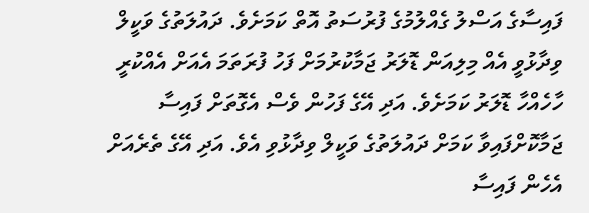ފައިސާގެ އަސްލު ގެއްލުމުގެ ފުރުސަތު އޮތް ކަމަށެވެ. ދައުލަތުގެ ވަކީލް ވިދާޅުވީ އެއް މިލިއަން ޑޮލަރު ޖަމާކުރުމަށް ފަހު ފުރަތަމަ އެއަށް އެއްކުރީ ހާހެއްހާ ޑޮލަރު ކަމަށެވެ. އަދި އޭގެ ފަހުން ވެސް އެގޮތަށް ފައިސާ ޖަމާކޮށްފައިވާ ކަމަށް ދައުލަތުގެ ވަކީލް ވިދާޅުވި އެވެ. އަދި އޭގެ ތެރެއަށް އެހެން ފައިސާ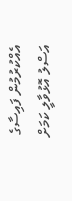އެއްކުރުމުން ފައިސާގެ އަސްލު އޮޅުވާލީ ކަމަށް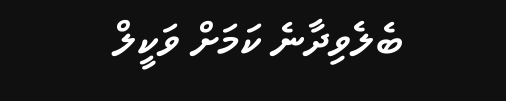ބެލެވިދާނެ ކަމަށް ވަކީލް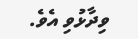ވިދާޅުވި އެވެ.